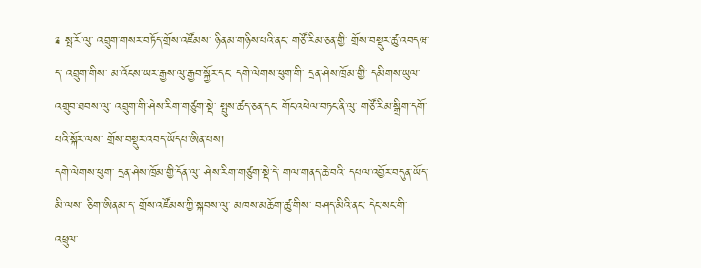༉ སྤ་རོ་ལུ་ འབྲུག་གསར་བཏོད་གྲོས་འཛོམས་ ཉིནམ་གཉིས་པའི་ནང་ གཙོ་རིམ་ཅན་གྱི་ གྲོས་བསྡུར་ཚུ་འབདཝ་ད་ འབྲུག་གིས་ མ་འོངས་ཡར་རྒྱས་ལུ་རྒྱབ་སྐྱོར་དང་ དགེ་ལེགས་ཕུག་གི་ དྲན་ཤེས་ཁྲོམ་གྱི་ དམིགས་ཡུལ་ འགྲུབ་ཐབས་ལུ་ འབྲུག་གི་ཤེས་རིག་གཙུག་སྡེ་ སྤུས་ཚད་ཅན་དང་ གོང་འཕེལ་བཏང་ནི་ལུ་ གཙོ་རིམ་སྒྲིག་དགོ་པའི་སྐོར་ལས་ གྲོས་བསྡུར་འབད་ཡོདཔ་ཨིན་པས།
དགེ་ལེགས་ཕུག་ དྲན་ཤེས་ཁྲོམ་གྱི་དོན་ལུ་ ཤེས་རིག་གཙུག་སྡེ་དེ་ གལ་གནད་ཆེ་བའི་ དཔལ་འབྱོར་བདུན་ཡོད་མི་ལས་ ཅིག་ཨིནམ་ད་ གྲོས་འཛོམས་ཀྱི་སྐབས་ལུ་ མཁས་མཆོག་ཚུ་གིས་ བཤད་མིའི་ནང་ དེང་སང་གི་ འཕྲུལ་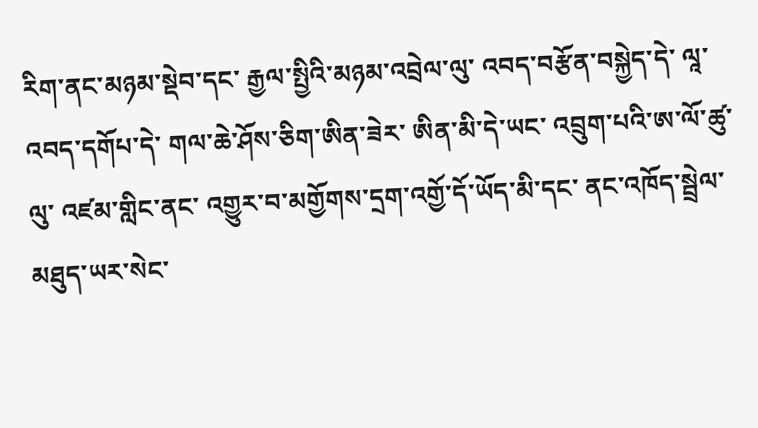རིག་ནང་མཉམ་སྡེབ་དང་ རྒྱལ་སྤྱིའི་མཉམ་འབྲེལ་ལུ་ འབད་བརྩོན་བསྐྱེད་དེ་ ལཱ་འབད་དགོཔ་དེ་ གལ་ཆེ་ཤོས་ཅིག་ཨིན་ཟེར་ ཨིན་མི་དེ་ཡང་ འབྲུག་པའི་ཨ་ལོ་ཚུ་ལུ་ འཛམ་གླིང་ནང་ འགྱུར་བ་མགྱོགས་དྲག་འགྱོ་དོ་ཡོད་མི་དང་ ནང་འཁོད་སྦྲེལ་མཐུད་ཡར་སེང་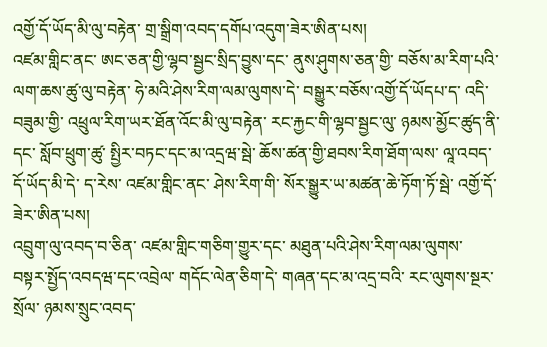འགྱོ་དོ་ཡོད་མི་ལུ་བརྟེན་ གྲ་སྒྲིག་འབད་དགོཔ་འདུག་ཟེར་ཨིན་པས།
འཛམ་གླིང་ནང་ ཨང་ཅན་གྱི་ལྷབ་སྦྱང་སྲིད་བྱུས་དང་ ནུས་ཤུགས་ཅན་གྱི་ བཅོས་མ་རིག་པའི་ལག་ཆས་ཚུ་ལུ་བརྟེན་ ཧེ་མའི་ཤེས་རིག་ལམ་ལུགས་དེ་ བསྒྱུར་བཅོས་འགྱོ་དོ་ཡོདཔ་ད་ འདི་བཟུམ་གྱི་ འཕྲུལ་རིག་ཡར་ཐོན་འོང་མི་ལུ་བརྟེན་ རང་རྐྱང་གི་ལྷབ་སྦྱང་ལུ་ ཉམས་མྱོང་ཚུད་ནི་དང་ སློབ་ཕྲུག་ཚུ་ སྤྱིར་བཏང་དང་མ་འདྲཝ་སྦེ་ ཆོས་ཚན་གྱི་ཐབས་རིག་ཐོག་ལས་ ལཱ་འབད་དོ་ཡོད་མི་དེ་ ད་རེས་ འཛམ་གླིང་ནང་ ཤེས་རིག་གི་ སོར་སྒྱུར་ཡ་མཚན་ཆེ་ཏོག་ཏོ་སྦེ་ འགྱོ་དོ་ཟེར་ཨིན་པས།
འབྲུག་ལུ་འབད་བ་ཅིན་ འཛམ་གླིང་གཅིག་གྱུར་དང་ མཐུན་པའི་ཤེས་རིག་ལམ་ལུགས་ བསྟར་སྤྱོད་འབདཝ་དང་འབྲེལ་ གདོང་ལེན་ཅིག་དེ་ གཞན་དང་མ་འདྲ་བའི་ རང་ལུགས་སྔར་སྲོལ་ ཉམས་སྲུང་འབད་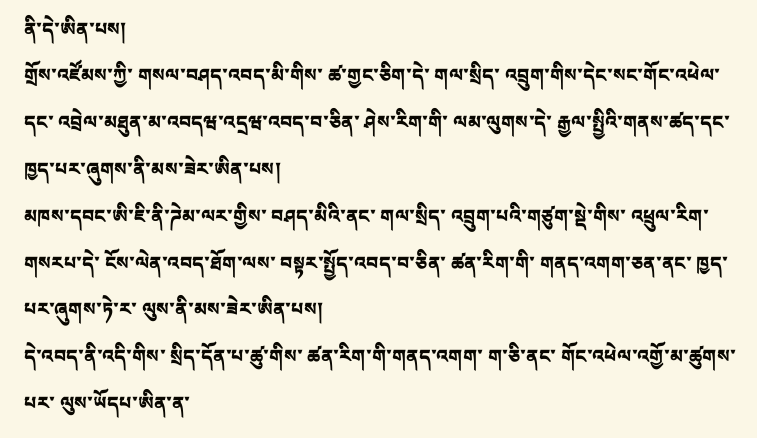ནི་དེ་ཨིན་པས།
གྲོས་འཛོམས་ཀྱི་ གསལ་བཤད་འབད་མི་གིས་ ཚ་གྱང་ཅིག་དེ་ གལ་སྲིད་ འབྲུག་གིས་དེང་སང་གོང་འཕེལ་དང་ འབྲེལ་མཐུན་མ་འབདཝ་འདྲཝ་འབད་བ་ཅིན་ ཤེས་རིག་གི་ ལམ་ལུགས་དེ་ རྒྱལ་སྤྱིའི་གནས་ཚད་དང་ ཁྱད་པར་ཞུགས་ནི་མས་ཟེར་ཨིན་པས།
མཁས་དབང་ཨི་ཇི་ནི་ཌེམ་ལར་གྱིས་ བཤད་མིའི་ནང་ གལ་སྲིད་ འབྲུག་པའི་གཙུག་སྡེ་གིས་ འཕྲུལ་རིག་གསརཔ་དེ་ ངོས་ལེན་འབད་ཐོག་ལས་ བསྟར་སྤྱོད་འབད་བ་ཅིན་ ཚན་རིག་གི་ གནད་འགག་ཅན་ནང་ ཁྱད་པར་ཞུགས་ཏེ་ར་ ལུས་ནི་མས་ཟེར་ཨིན་པས།
དེ་འབད་ནི་འདི་གིས་ སྲིད་དོན་པ་ཚུ་གིས་ ཚན་རིག་གི་གནད་འགག་ ག་ཅི་ནང་ གོང་འཕེལ་འགྱོ་མ་ཚུགས་པར་ ལུས་ཡོདཔ་ཨིན་ན་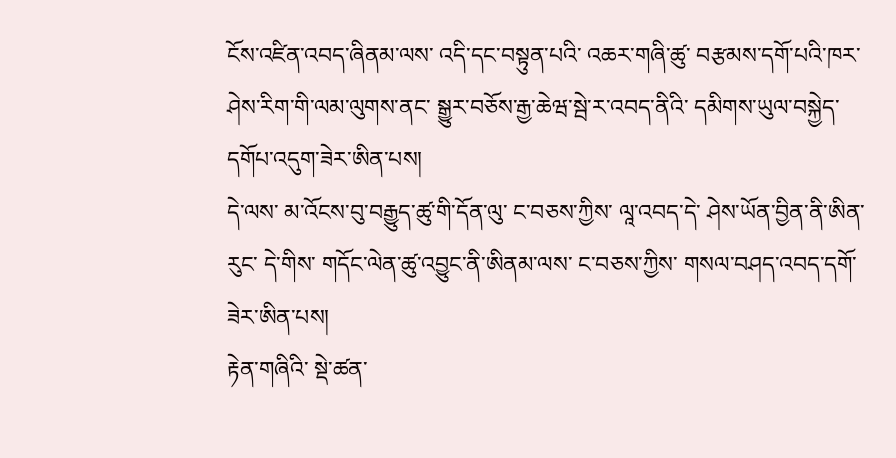ངོས་འཛིན་འབད་ཞིནམ་ལས་ འདི་དང་བསྟུན་པའི་ འཆར་གཞི་ཚུ་ བརྩམས་དགོ་པའི་ཁར་ ཤེས་རིག་གི་ལམ་ལུགས་ནང་ སྒྱུར་བཅོས་རྒྱ་ཆེཝ་སྦེ་ར་འབད་ནིའི་ དམིགས་ཡུལ་བསྐྱེད་དགོཔ་འདུག་ཟེར་ཨིན་པས།
དེ་ལས་ མ་འོངས་བུ་བརྒྱུད་ཚུ་གི་དོན་ལུ་ ང་བཅས་ཀྱིས་ ལཱ་འབད་དེ་ ཤེས་ཡོན་བྱིན་ནི་ཨིན་རུང་ དེ་གིས་ གདོང་ལེན་ཚུ་འབྱུང་ནི་ཨིནམ་ལས་ ང་བཅས་ཀྱིས་ གསལ་བཤད་འབད་དགོ་ཟེར་ཨིན་པས།
རྟེན་གཞིའི་ སྡེ་ཚན་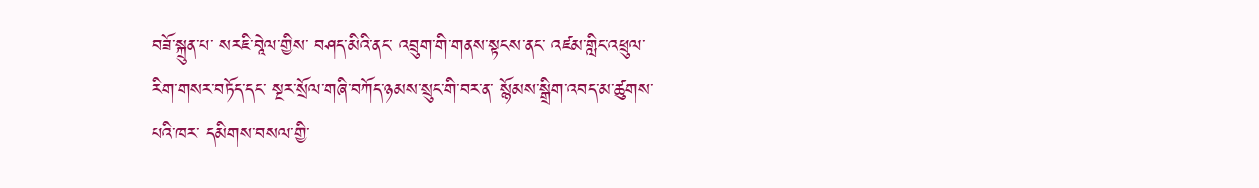བཟོ་སྐྲུན་པ་ སརཇི་བཱེལ་གྱིས་ བཤད་མིའི་ནང་ འབྲུག་གི་གནས་སྟངས་ནང་ འཛམ་གླིང་འཕྲུལ་རིག་གསར་བཏོད་དང་ སྔར་སྲོལ་གཞི་བཀོད་ཉམས་སྲུང་གི་བར་ན་ སྙོམས་སྒྲིག་འབད་མ་ཚུགས་པའི་ཁར་ དམིགས་བསལ་གྱི་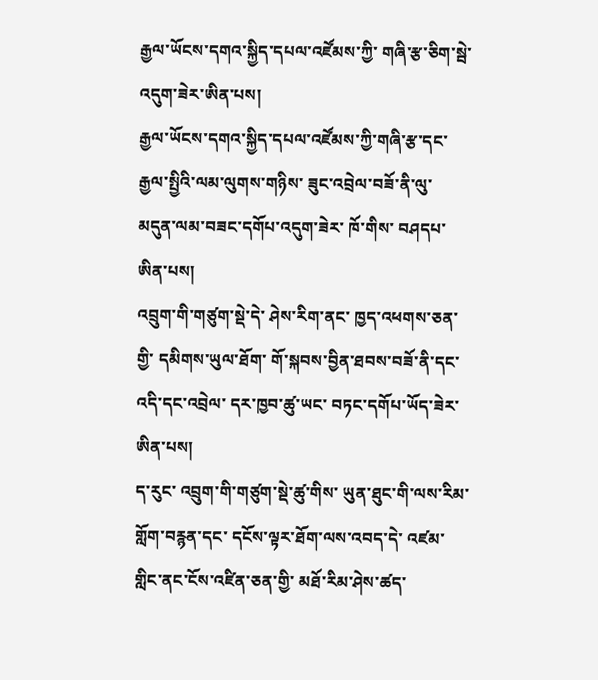རྒྱལ་ཡོངས་དགའ་སྐྱིད་དཔལ་འཛོམས་ཀྱི་ གཞི་རྩ་ཅིག་སྦེ་ འདུག་ཟེར་ཨིན་པས།
རྒྱལ་ཡོངས་དགའ་སྐྱིད་དཔལ་འཛོམས་ཀྱི་གཞི་རྩ་དང་ རྒྱལ་སྤྱིའི་ལམ་ལུགས་གཉིས་ ཟུང་འབྲེལ་བཟོ་ནི་ལུ་ མདུན་ལམ་བཟང་དགོཔ་འདུག་ཟེར་ ཁོ་གིས་ བཤདཔ་ཨིན་པས།
འབྲུག་གི་གཙུག་སྡེ་དེ་ ཤེས་རིག་ནང་ ཁྱད་འཕགས་ཅན་གྱི་ དམིགས་ཡུལ་ཐོག་ གོ་སྐབས་བྱིན་ཐབས་བཟོ་ནི་དང་ འདི་དང་འབྲེལ་ དར་ཁྱབ་ཚུ་ཡང་ བཏང་དགོཔ་ཡོད་ཟེར་ཨིན་པས།
ད་རུང་ འབྲུག་གི་གཙུག་སྡེ་ཚུ་གིས་ ཡུན་ཐུང་གི་ལས་རིམ་ གློག་བརྙན་དང་ དངོས་ལྟར་ཐོག་ལས་འབད་དེ་ འཛམ་གླིང་ནང་ངོས་འཛིན་ཅན་གྱི་ མཐོ་རིམ་ཤེས་ཚད་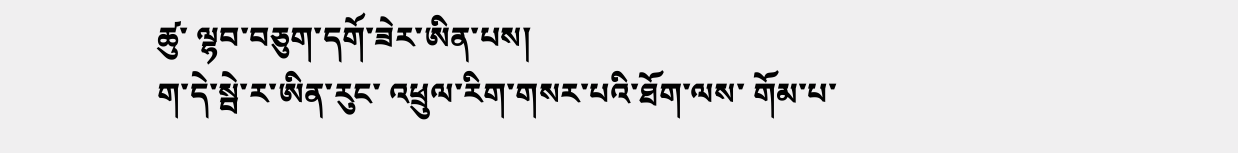ཚུ་ ལྷབ་བཅུག་དགོ་ཟེར་ཨིན་པས།
ག་དེ་སྦེ་ར་ཨིན་རུང་ འཕྲུལ་རིག་གསར་པའི་ཐོག་ལས་ གོམ་པ་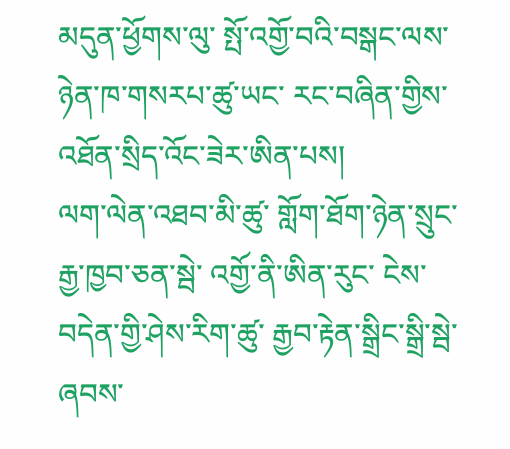མདུན་ཕྱོགས་ལུ་ སྤོ་འགྱོ་བའི་བསྒང་ལས་ ཉེན་ཁ་གསརཔ་ཚུ་ཡང་ རང་བཞིན་གྱིས་ འཐོན་སྲིད་འོང་ཟེར་ཨིན་པས།
ལག་ལེན་འཐབ་མི་ཚུ་ གློག་ཐོག་ཉེན་སྲུང་ རྒྱ་ཁྱབ་ཅན་སྦེ་ འགྱོ་ནི་ཨིན་རུང་ ངེས་བདེན་གྱི་ཤེས་རིག་ཚུ་ རྒྱབ་རྟེན་སྒྲིང་སྒྲི་སྦེ་ ཞབས་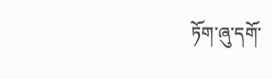ཏོག་ཞུ་དགོ་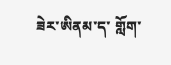ཟེར་ཨིནམ་ད་ གློག་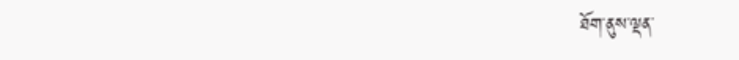ཐོག་ནུས་ལྡན་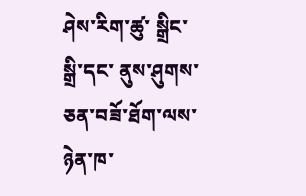ཤེས་རིག་ཚུ་ སྒྲིང་སྒྲི་དང་ ནུས་ཤུགས་ཅན་བཟོ་ཐོག་ལས་ ཉེན་ཁ་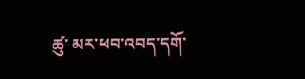ཚུ་ མར་ཕབ་འབད་དགོ་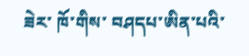ཟེར་ ཁོ་གིས་ བཤདཔ་ཨིན་པའི་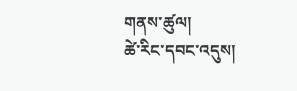གནས་ཚུལ།
ཚེ་རིང་དབང་འདུས།